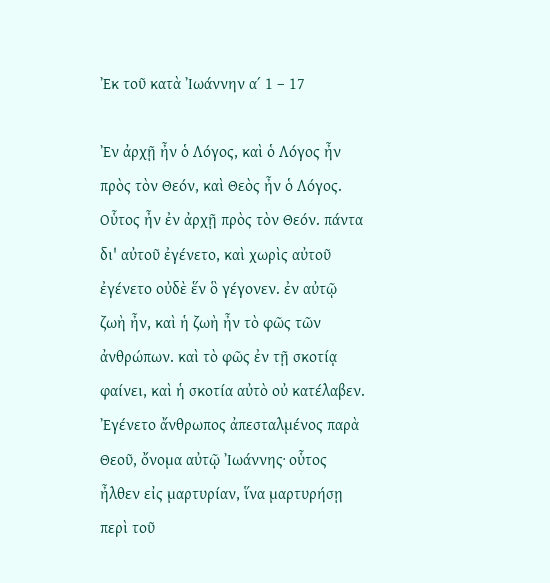Ἐκ τοῦ κατὰ Ἰωάννην α΄ 1 – 17

Ἐν ἀρχῇ ἦν ὁ Λόγος, καὶ ὁ Λόγος ἦν πρὸς τὸν Θεόν, καὶ Θεὸς ἦν ὁ Λόγος. Οὗτος ἦν ἐν ἀρχῇ πρὸς τὸν Θεόν. πάντα δι' αὐτοῦ ἐγένετο, καὶ χωρὶς αὐτοῦ ἐγένετο οὐδὲ ἕν ὃ γέγονεν. ἐν αὐτῷ ζωὴ ἦν, καὶ ἡ ζωὴ ἦν τὸ φῶς τῶν ἀνθρώπων. καὶ τὸ φῶς ἐν τῇ σκοτίᾳ φαίνει, καὶ ἡ σκοτία αὐτὸ οὐ κατέλαβεν. Ἐγένετο ἄνθρωπος ἀπεσταλμένος παρὰ Θεοῦ, ὄνομα αὐτῷ Ἰωάννης· οὗτος ἦλθεν εἰς μαρτυρίαν, ἵνα μαρτυρήσῃ περὶ τοῦ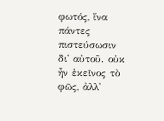φωτός, ἵνα πάντες πιστεύσωσιν δι' αὐτοῦ. οὐκ ἦν ἐκεῖνος τὸ φῶς, ἀλλ'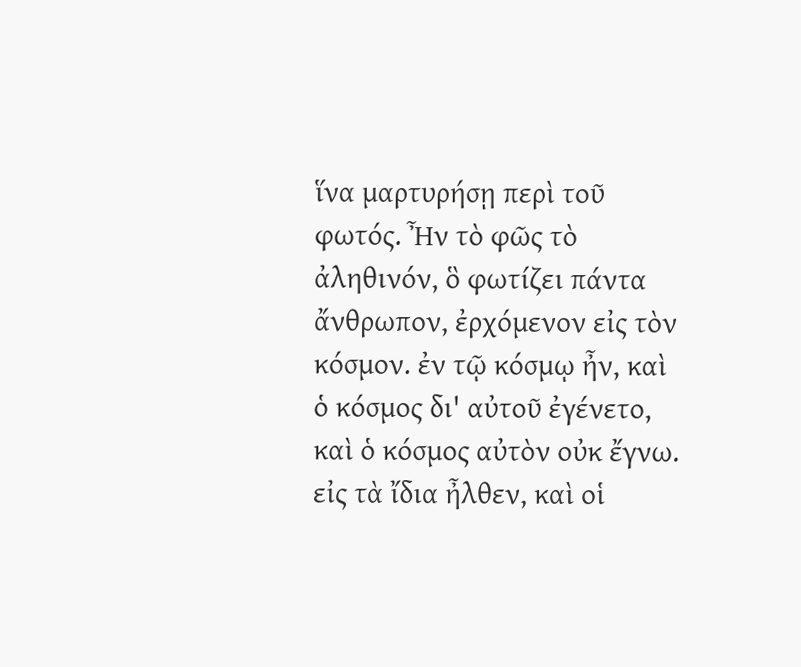ἵνα μαρτυρήσῃ περὶ τοῦ φωτός. Ἦν τὸ φῶς τὸ ἀληθινόν, ὃ φωτίζει πάντα ἄνθρωπον, ἐρχόμενον εἰς τὸν κόσμον. ἐν τῷ κόσμῳ ἦν, καὶ ὁ κόσμος δι' αὐτοῦ ἐγένετο, καὶ ὁ κόσμος αὐτὸν οὐκ ἔγνω. εἰς τὰ ἴδια ἦλθεν, καὶ οἱ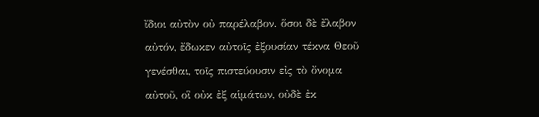ἴδιοι αὐτὸν οὐ παρέλαβον. ὅσοι δὲ ἔλαβον αὐτόν, ἔδωκεν αὐτοῖς ἐξουσίαν τέκνα Θεοῦ γενέσθαι, τοῖς πιστεύουσιν εἰς τὸ ὄνομα αὐτοῦ, οἳ οὐκ ἐξ αἱμάτων, οὐδὲ ἐκ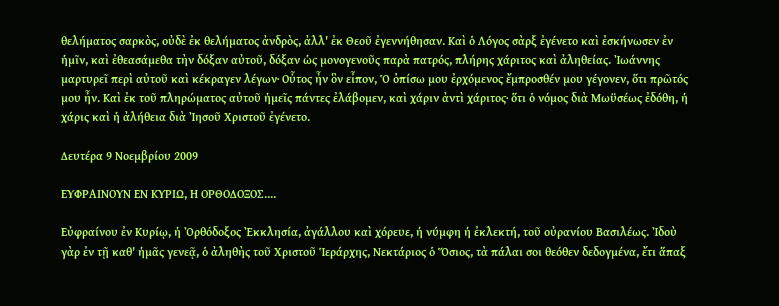θελήματος σαρκὸς, οὐδὲ ἐκ θελήματος ἀνδρὸς, ἀλλ' ἐκ Θεοῦ ἐγεννήθησαν. Καὶ ὁ Λόγος σὰρξ ἐγένετο καὶ ἐσκήνωσεν ἐν ἡμῖν, καὶ ἐθεασάμεθα τὴν δόξαν αὐτοῦ, δόξαν ὡς μονογενοῦς παρὰ πατρός, πλήρης χάριτος καὶ ἀληθείας. Ἰωάννης μαρτυρεῖ περὶ αὐτοῦ καὶ κέκραγεν λέγων· Οὗτος ἦν ὃν εἶπον, Ὁ ὀπίσω μου ἐρχόμενος ἔμπροσθέν μου γέγονεν, ὅτι πρῶτός μου ἦν. Καὶ ἐκ τοῦ πληρώματος αὐτοῦ ἡμεῖς πάντες ἐλάβομεν, καὶ χάριν ἀντὶ χάριτος· ὅτι ὁ νόμος διὰ Μωϋσέως ἐδόθη, ἡ χάρις καὶ ἡ ἀλήθεια διὰ Ἰησοῦ Χριστοῦ ἐγένετο.

Δευτέρα 9 Νοεμβρίου 2009

ΕΥΦΡΑΙΝΟΥΝ ΕΝ ΚΥΡΙΩ, Η ΟΡΘΟΔΟΞΟΣ....

Εὐφραίνου ἐν Κυρίῳ, ἡ Ὀρθόδοξος Ἐκκλησία, ἀγάλλου καὶ χόρευε, ἡ νύμφη ἡ ἐκλεκτή, τοῦ οὐρανίου Βασιλέως. Ἰδοὺ γὰρ ἐν τῇ καθ' ἡμᾶς γενεᾷ, ὁ ἀληθὴς τοῦ Χριστοῦ Ἱεράρχης, Νεκτάριος ὁ Ὅσιος, τὰ πάλαι σοι θεόθεν δεδογμένα, ἔτι ἅπαξ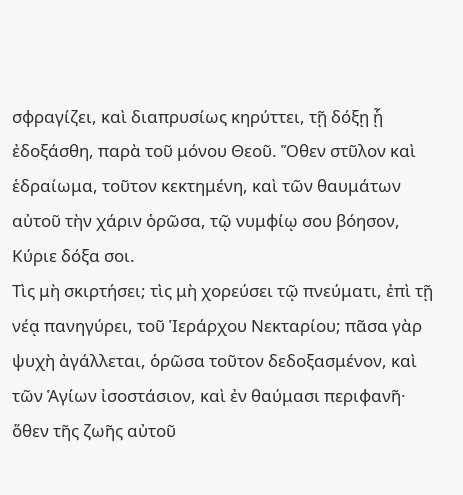σφραγίζει, καὶ διαπρυσίως κηρύττει, τῇ δόξῃ ᾗ ἐδοξάσθη, παρὰ τοῦ μόνου Θεοῦ. Ὅθεν στῦλον καὶ ἑδραίωμα, τοῦτον κεκτημένη, καὶ τῶν θαυμάτων αὐτοῦ τὴν χάριν ὁρῶσα, τῷ νυμφίῳ σου βόησον, Κύριε δόξα σοι.
Τὶς μὴ σκιρτήσει; τὶς μὴ χορεύσει τῷ πνεύματι, ἐπὶ τῇ νέᾳ πανηγύρει, τοῦ Ἱεράρχου Νεκταρίου; πᾶσα γὰρ ψυχὴ ἀγάλλεται, ὁρῶσα τοῦτον δεδοξασμένον, καὶ τῶν Ἁγίων ἰσοστάσιον, καὶ ἐν θαύμασι περιφανῆ· ὅθεν τῆς ζωῆς αὐτοῦ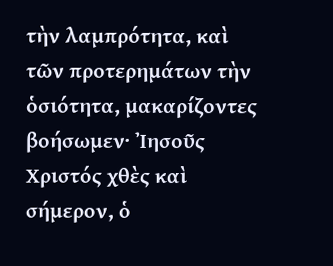τὴν λαμπρότητα, καὶ τῶν προτερημάτων τὴν ὁσιότητα, μακαρίζοντες βοήσωμεν· Ἰησοῦς Χριστός χθὲς καὶ σήμερον, ὁ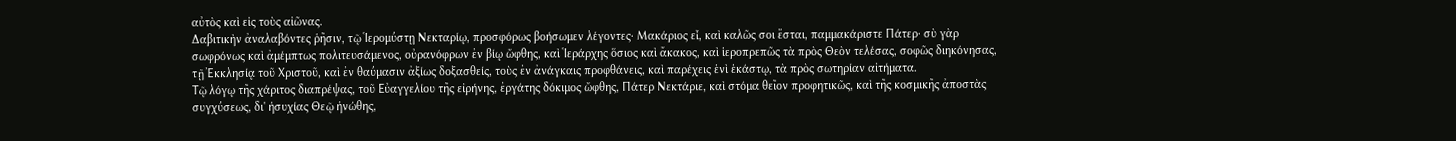αὐτὸς καὶ εἰς τοὺς αἰῶνας.
Δαβιτικὴν ἀναλαβόντες ῥῆσιν, τῷ Ἱερομύστῃ Νεκταρίῳ, προσφόρως βοήσωμεν λέγοντες· Μακάριος εἶ, καὶ καλῶς σοι ἔσται, παμμακάριστε Πάτερ· σὺ γὰρ σωφρόνως καὶ ἀμέμπτως πολιτευσάμενος, οὐρανόφρων ἐν βίῳ ὤφθης, καὶ Ἱεράρχης ὅσιος καὶ ἄκακος, καὶ ἱεροπρεπῶς τὰ πρὸς Θεὸν τελέσας, σοφῶς διηκόνησας, τῇ Ἐκκλησίᾳ τοῦ Χριστοῦ, καὶ ἐν θαύμασιν ἀξίως δοξασθείς, τοὺς ἐν ἀνάγκαις προφθάνεις, καὶ παρέχεις ἑνὶ ἑκάστῳ, τὰ πρὸς σωτηρίαν αἰτήματα.
Τῷ λόγῳ τῆς χάριτος διαπρέψας, τοῦ Εὐαγγελίου τῆς εἰρήνης, ἐργάτης δόκιμος ὤφθης, Πάτερ Νεκτάριε, καὶ στόμα θεῖον προφητικῶς, καὶ τῆς κοσμικῆς ἀποστὰς συγχύσεως, δι' ἡσυχίας Θεῷ ἡνώθης,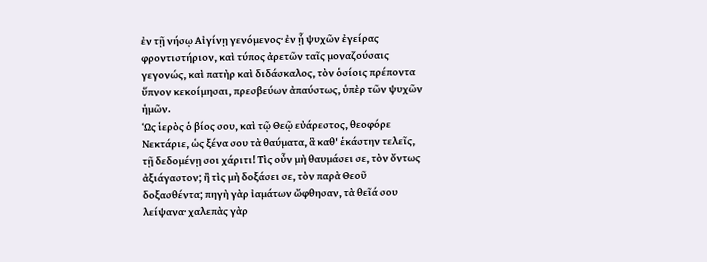ἐν τῇ νήσῳ Αἰγίνῃ γενόμενος· ἐν ᾗ ψυχῶν ἐγείρας φροντιστήριον, καὶ τύπος ἀρετῶν ταῖς μοναζούσαις γεγονώς, καὶ πατὴρ καὶ διδάσκαλος, τὸν ὁσίοις πρέποντα ὕπνον κεκοίμησαι, πρεσβεύων ἀπαύστως, ὑπὲρ τῶν ψυχῶν ἡμῶν.
Ὡς ἱερὸς ὁ βίος σου, καὶ τῷ Θεῷ εὐάρεστος, θεοφόρε Νεκτάριε, ὡς ξένα σου τὰ θαύματα, ἃ καθ' ἑκάστην τελεῖς, τῇ δεδομένῃ σοι χάριτι! Τὶς οὖν μὴ θαυμάσει σε, τὸν ὄντως ἀξιάγαστον; ἢ τὶς μὴ δοξάσει σε, τὸν παρὰ Θεοῦ δοξασθέντα; πηγὴ γὰρ ἰαμάτων ὤφθησαν, τὰ θεῖά σου λείψανα· χαλεπὰς γὰρ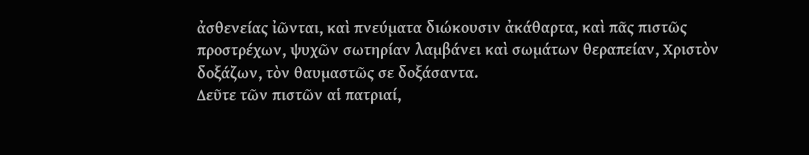ἀσθενείας ἰῶνται, καὶ πνεύματα διώκουσιν ἀκάθαρτα, καὶ πᾶς πιστῶς προστρέχων, ψυχῶν σωτηρίαν λαμβάνει καὶ σωμάτων θεραπείαν, Χριστὸν δοξάζων, τὸν θαυμαστῶς σε δοξάσαντα.
Δεῦτε τῶν πιστῶν αἱ πατριαί,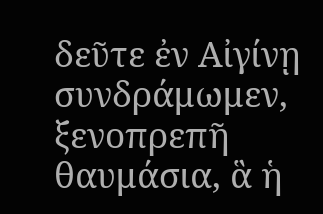δεῦτε ἐν Αἰγίνῃ συνδράμωμεν, ξενοπρεπῆ θαυμάσια, ἃ ἡ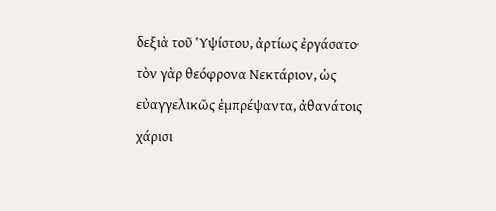δεξιὰ τοῦ Ὑψίστου, ἀρτίως ἐργάσατο· τὸν γὰρ θεόφρονα Νεκτάριον, ὡς εὐαγγελικῶς ἐμπρέψαντα, ἀθανάτοις χάρισι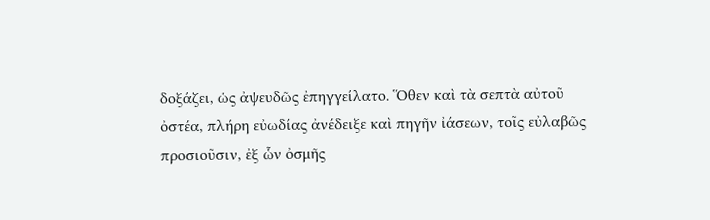δοξάζει, ὡς ἀψευδῶς ἐπηγγείλατο. Ὅθεν καὶ τὰ σεπτὰ αὐτοῦ ὀστέα, πλήρη εὐωδίας ἀνέδειξε καὶ πηγῆν ἰάσεων, τοῖς εὐλαβῶς προσιοῦσιν, ἐξ ὧν ὀσμῆς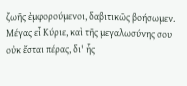ζωῆς ἐμφορούμενοι, δαβιτικῶς βοήσωμεν. Μέγας εἶ Κύριε, καὶ τῆς μεγαλωσύνης σου οὐκ ἔσται πέρας, δι' ἧς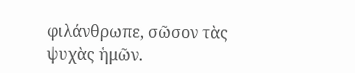φιλάνθρωπε, σῶσον τὰς ψυχὰς ἡμῶν.